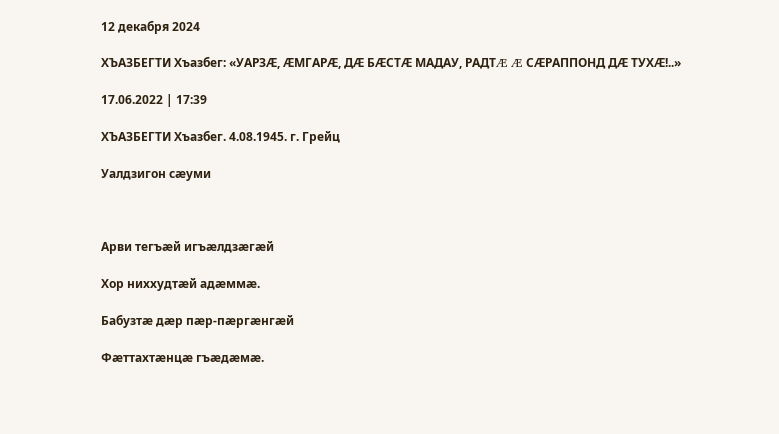12 декабря 2024

ХЪАЗБЕГТИ Хъазбег: «УАРЗÆ, ÆМГАРÆ, ДÆ БÆСТÆ МАДАУ, РАДТÆ Æ СÆРАППОНД ДÆ ТУХÆ!..»

17.06.2022 | 17:39

ХЪАЗБЕГТИ Хъазбег. 4.08.1945. г. Грейц

Уалдзигон сӕуми



Арви тегъæй игъæлдзæгæй

Хор ниххудтæй адæммæ.

Бабузтæ дæр пæр-пæргæнгæй

Фæттахтæнцæ гъæдæмæ.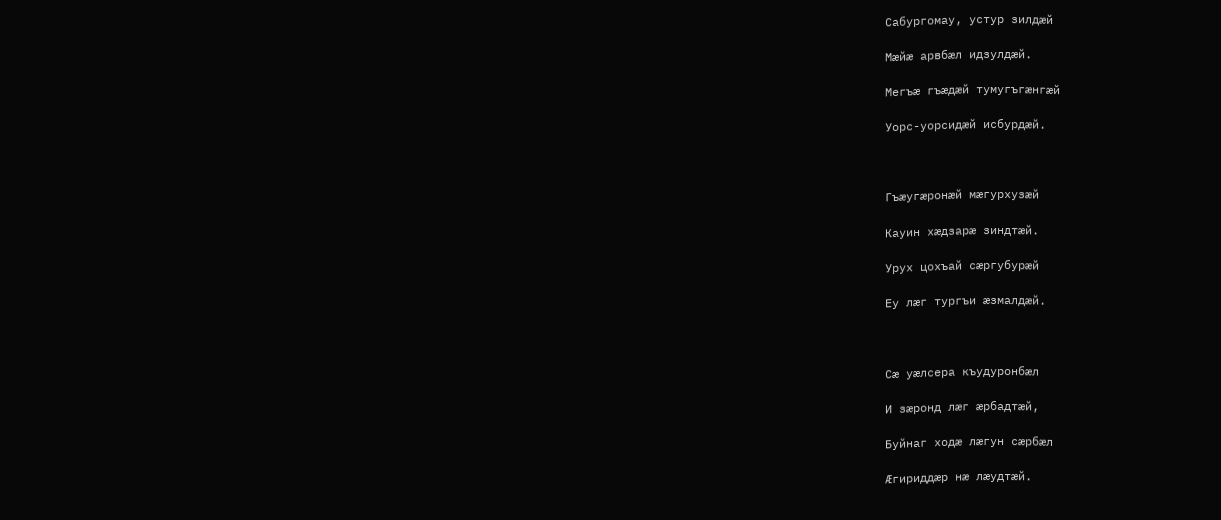Сабургомау, устур зилдæй

Мæйæ арвбæл идзулдæй.

Мегъæ гъæдæй тумугъгæнгæй

Уорс-уорсидæй исбурдæй.



Гъæугæронæй мæгурхузæй

Кауин хæдзарæ зиндтæй.

Урух цохъай сæргубурæй

Еу лæг тургъи æзмалдæй.



Сæ уæлсера къудуронбæл

И зæронд лæг æрбадтæй,

Буйнаг ходæ лæгун сæрбæл

Æгириддæр нæ лæудтæй.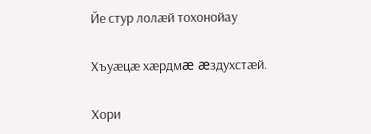Йе стур лолæй тохонойау

Хъуæцæ хæрдмæ æздухстæй.

Хори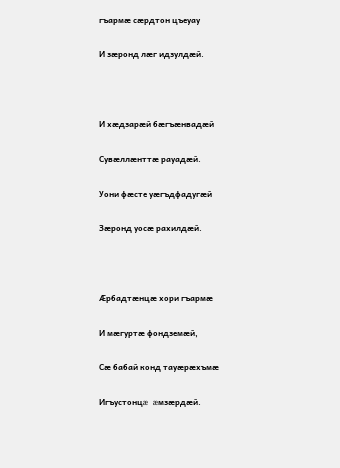гъармæ сæрдтон цъеуау

И зæронд лæг идзулдæй.



И хæдзарæй бæгъæнвадæй

Сувæллæнттæ рауадæй.

Уони фæсте уæгъдфадугæй

Зæронд уосæ рахилдæй.



Æрбадтæнцæ хори гъармæ

И мæгуртæ фондземæй,

Сæ бабай конд тауæрæхъмæ

Игъустонцæ æмзæрдæй.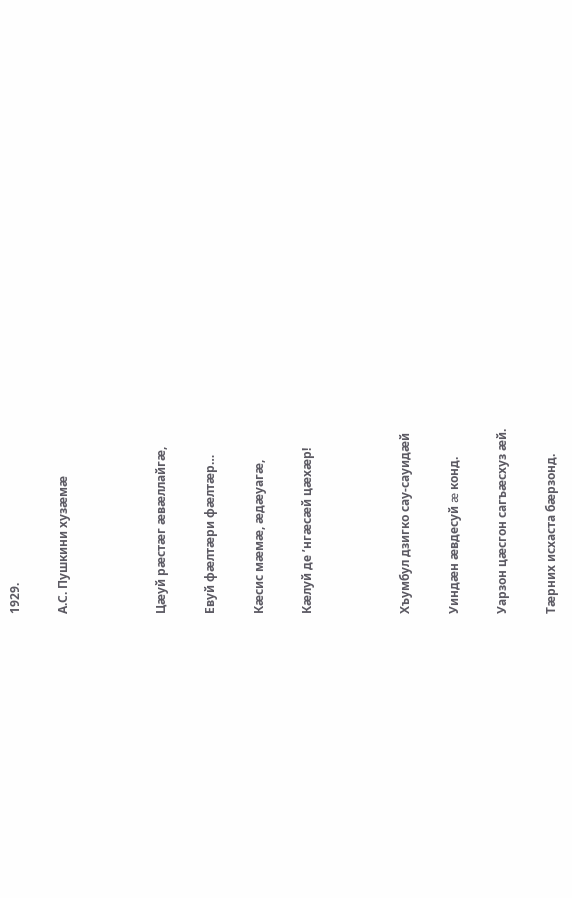1929.

А.С. Пушкини хузӕмӕ



Цæуй рæстæг æвæллайгæ,

Евуй фæлтæри фæлтæр…

Кæсис мæмæ, æдæуагæ,

Кæлуй де ’нгæсæй цæхæр!



Хъумбул дзигко сау-сауидæй

Уиндæн æвдесуй æ конд.

Уарзон цæсгон сагъæсхуз æй.

Тæрних исхаста бæрзонд.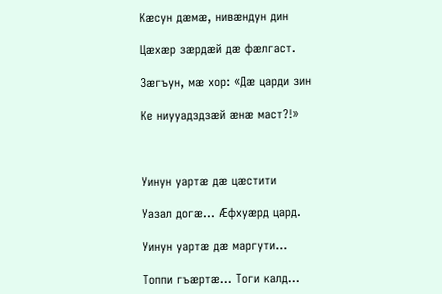Кæсун дæмæ, нивæндун дин

Цæхæр зæрдæй дæ фæлгаст.

Зæгъун, мæ хор: «Дæ царди зин

Ке ниууадздзæй æнæ маст?!»



Уинун уартæ дæ цæстити

Уазал догæ… Æфхуæрд цард.

Уинун уартæ дæ маргути…

Топпи гъæртæ… Тоги калд…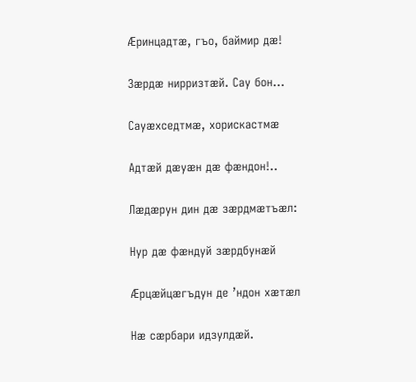Æринцадтæ, гъо, баймир дæ!

Зæрдæ нирризтæй. Сау бон…

Сауæхседтмæ, хорискастмæ

Адтæй дæуæн дæ фæндон!..

Лæдæрун дин дæ зæрдмæтъæл:

Нур дæ фæндуй зæрдбунæй

Æрцæйцæгъдун де ’ндон хæтæл

Нæ сæрбари идзулдæй.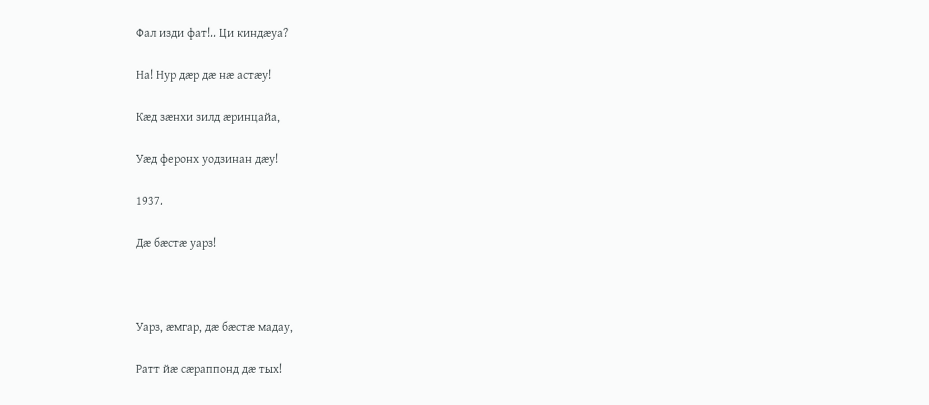Фал изди фат!.. Ци киндæуа?

На! Нур дæр дæ нæ астæу!

Кæд зæнхи зилд æринцайа,

Уæд феронх уодзинан дæу!

1937.

Дӕ бӕстӕ уарз!



Уарз, æмгар, дæ бæстæ мадау,

Ратт йæ сæраппонд дæ тых!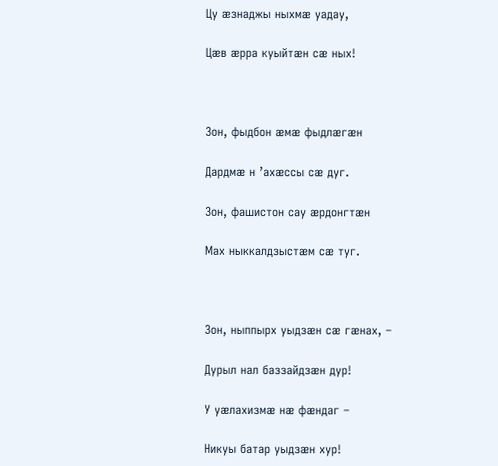Цу æзнаджы ныхмæ уадау,

Цæв æрра куыйтæн сæ ных!



Зон, фыдбон æмæ фыдлæгæн

Дардмæ н ’ахæссы сæ дуг.

Зон, фашистон сау æрдонгтæн

Мах ныккалдзыстæм сæ туг.



Зон, ныппырх уыдзæн сæ гæнах, –

Дурыл нал баззайдзæн дур!

У уæлахизмæ нæ фæндаг –

Никуы батар уыдзæн хур!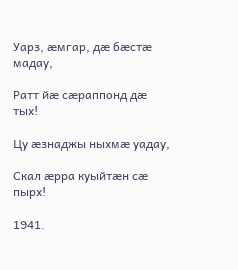Уарз, æмгар, дæ бæстæ мадау,

Ратт йæ сæраппонд дæ тых!

Цу æзнаджы ныхмæ уадау,

Скал æрра куыйтæн сæ пырх!

1941.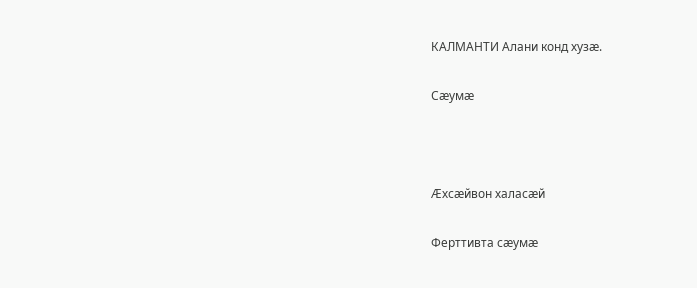КАЛМАНТИ Алани конд хузæ.

Сӕумӕ



Æхсæйвон халасæй

Ферттивта сæумæ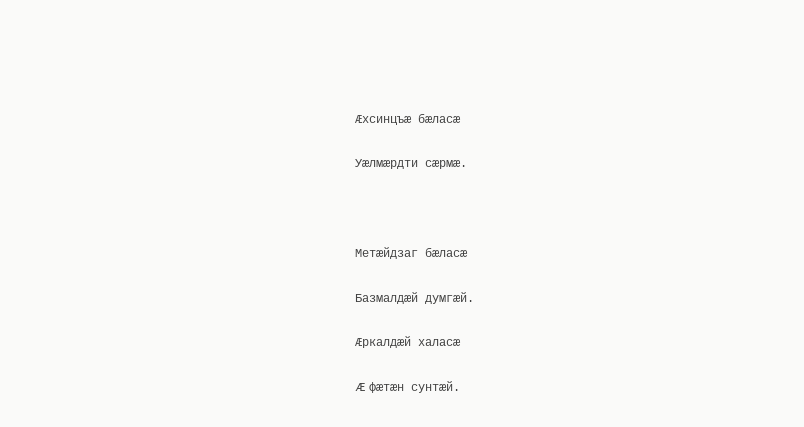Æхсинцъæ бæласæ

Уæлмæрдти сæрмæ.



Метæйдзаг бæласæ

Базмалдæй думгæй.

Æркалдæй халасæ

Æ фæтæн сунтæй.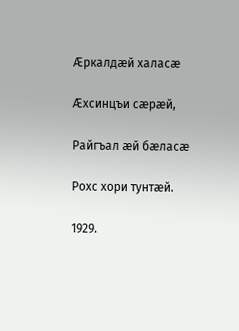Æркалдæй халасæ

Æхсинцъи сæрæй,

Райгъал æй бæласæ

Рохс хори тунтæй.

1929.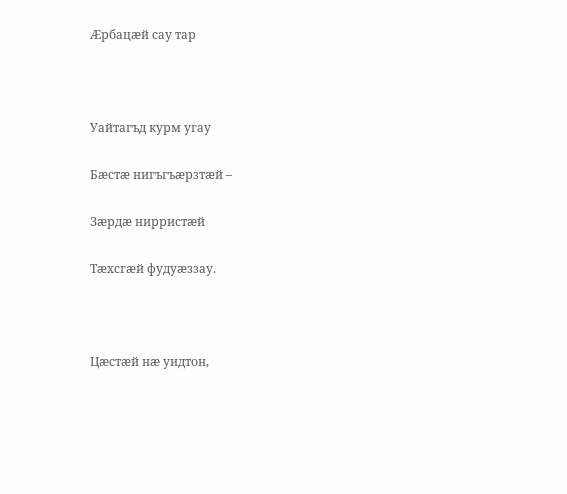Ӕрбацӕй сау тар



Уайтагъд курм угау

Бæстæ нигъгъæрзтæй –

Зæрдæ нирристæй

Тæхсгæй фудуæззау.



Цæстæй нæ уидтон,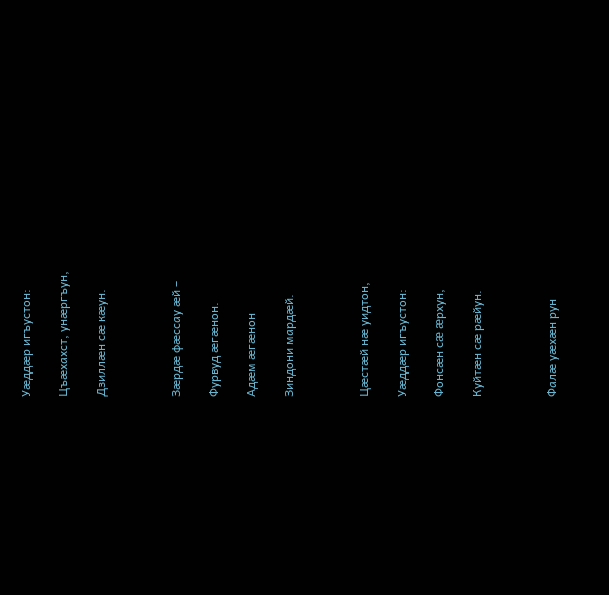Уæддæр игъустон:

Цъæхахст, унæргъун,

Дзиллæн сæ кæун.



Зæрдæ фæссау æй –

Фурвуд æгæнон.

Адæм æгæнон

Зиндони мардæй.



Цæстæй нæ уидтон,

Уæддæр игъустон:

Фонсæн сæ æрхун,

Куйтæн сæ рæйун.



Фалæ уæхæн рун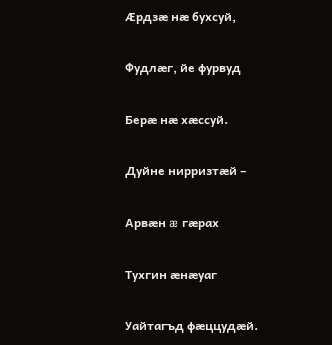Æрдзæ нæ бухсуй,

Фудлæг, йе фурвуд

Берæ нæ хæссуй.

Дуйне нирризтæй –

Арвæн æ гæрах

Тухгин æнæуаг

Уайтагъд фæццудæй.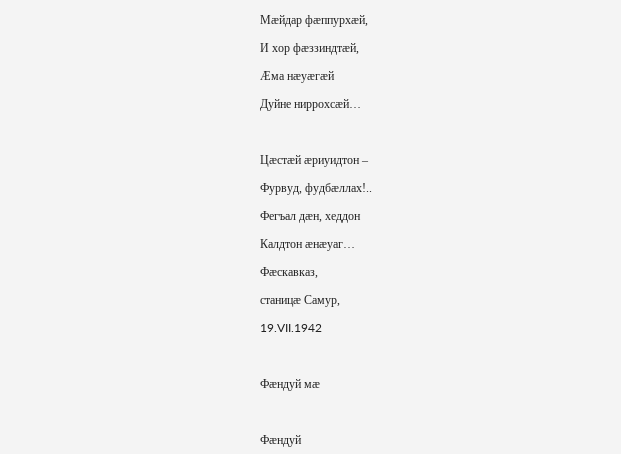Мæйдар фæппурхæй,

И хор фæззиндтæй,

Æма нæуæгæй

Дуйне ниррохсæй…



Цæстæй æриуидтон –

Фурвуд, фудбæллах!..

Фегъал дæн, хеддон

Калдтон æнæуаг…

Фæскавказ,

станицæ Самур,

19.VII.1942



Фӕндуй мӕ



Фæндуй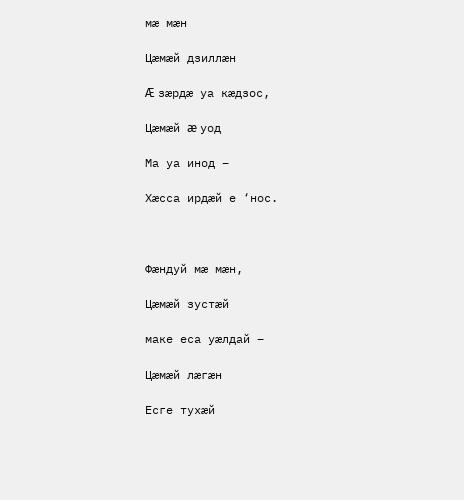мæ мæн

Цæмæй дзиллæн

Æ зæрдæ уа кæдзос,

Цæмæй æ уод

Ма уа инод –

Хæсса ирдæй е ‘нос.



Фæндуй мæ мæн,

Цæмæй зустæй

маке еса уæлдай –

Цæмæй лæгæн

Есге тухæй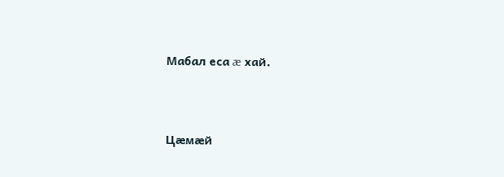Мабал еса æ хай.



Цæмæй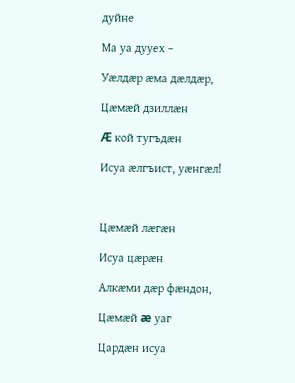дуйне

Ма уа дууех –

Уæлдæр æма дæлдæр,

Цæмæй дзиллæн

Æ кой тугъдæн

Исуа æлгъист, уæнгæл!



Цæмæй лæгæн

Исуа цæрæн

Алкæми дæр фæндон,

Цæмæй æ уаг

Цардæн исуа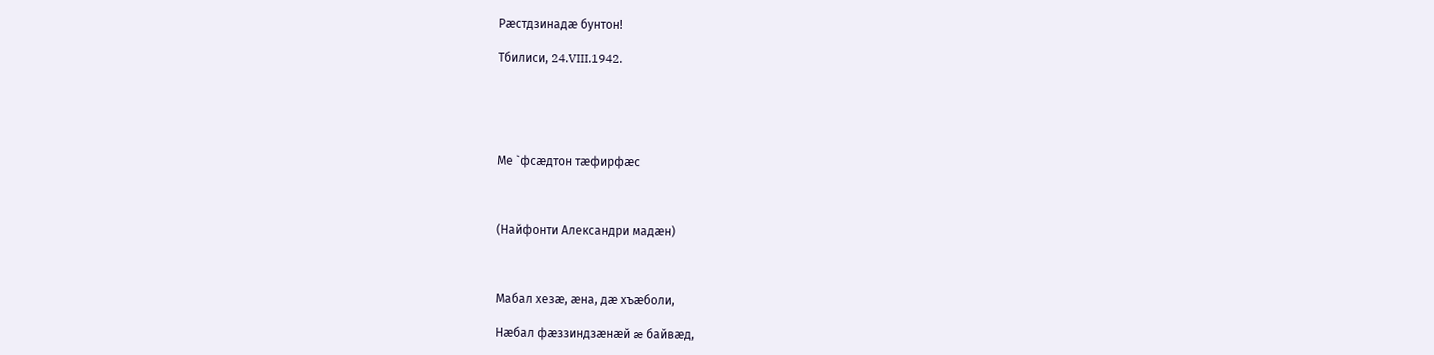Рæстдзинадæ бунтон!

Тбилиси, 24.VIII.1942.





Ме `фсӕдтон тӕфирфӕс



(Найфонти Александри мадæн)



Мабал хезæ, æна, дæ хъæболи,

Нæбал фæззиндзæнæй æ байвæд,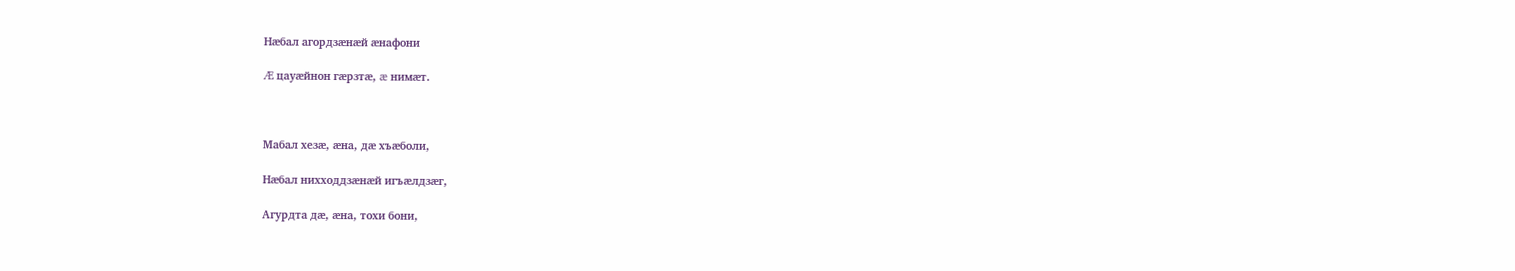Нæбал агордзæнæй æнафони

Æ цауæйнон гæрзтæ, æ нимæт.



Мабал хезæ, æна, дæ хъæболи,

Нæбал нихходдзæнæй игъæлдзæг,

Агурдта дæ, æна, тохи бони,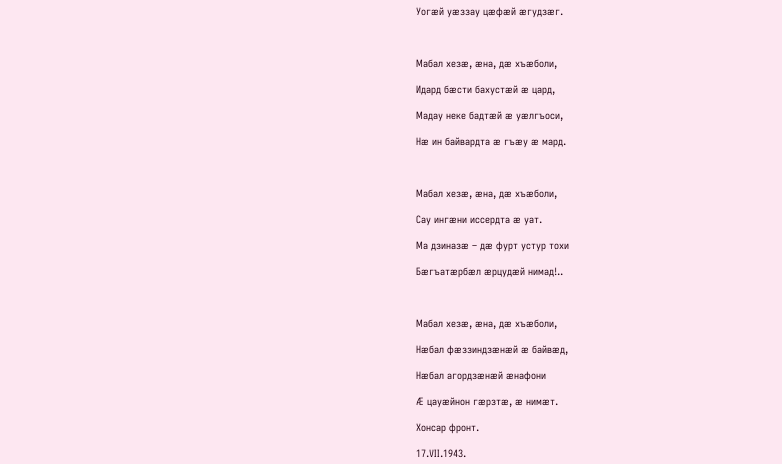Уогæй уæззау цæфæй æгудзæг.



Мабал хезæ, æна, дæ хъæболи,

Идард бæсти бахустæй æ цард,

Мадау неке бадтæй æ уæлгъоси,

Нæ ин байвардта æ гъæу æ мард.



Мабал хезæ, æна, дæ хъæболи,

Сау ингæни иссердта æ уат.

Ма дзиназæ – дæ фурт устур тохи

Бæгъатæрбæл æрцудæй нимад!..



Мабал хезæ, æна, дæ хъæболи,

Нæбал фæззиндзæнæй æ байвæд,

Нæбал агордзæнæй æнафони

Æ цауæйнон гæрзтæ, æ нимæт.

Хонсар фронт.

17.VII.1943.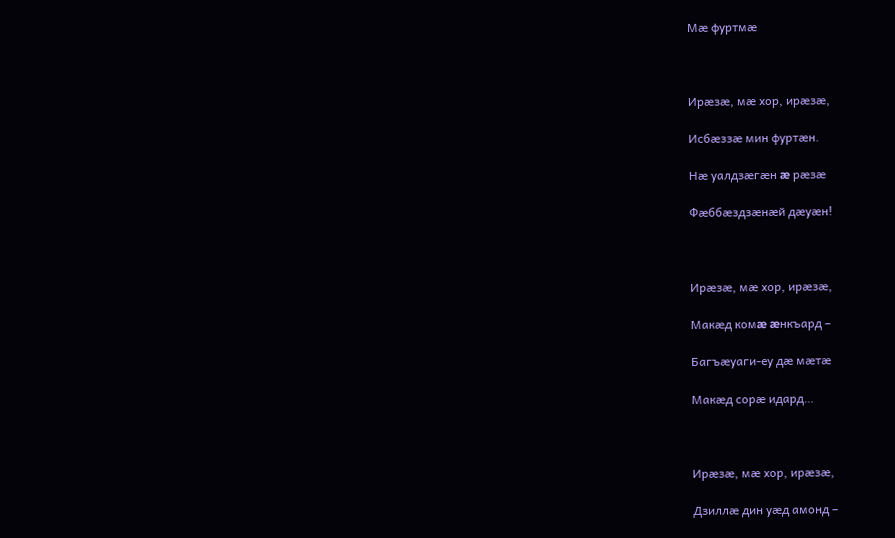Мӕ фуртмӕ



Ирæзæ, мæ хор, ирæзæ,

Исбæззæ мин фуртæн.

Нæ уалдзæгæн æ рæзæ

Фæббæздзæнæй дæуæн!



Ирæзæ, мæ хор, ирæзæ,

Макæд комæ æнкъард –

Багъæуаги-еу дæ мæтæ

Макæд сорæ идард…



Ирæзæ, мæ хор, ирæзæ,

Дзиллæ дин уæд амонд –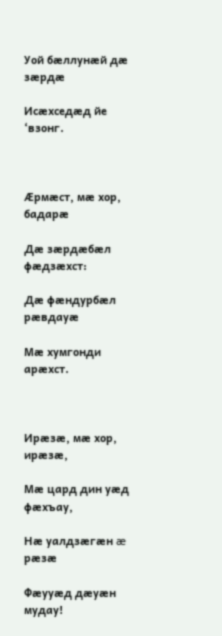Уой бæллунæй дæ зæрдæ

Исæхседæд йе ‘взонг.



Æрмæст, мæ хор, бадарæ

Дæ зæрдæбæл фæдзæхст:

Дæ фæндурбæл рæвдауæ

Мæ хумгонди арæхст.



Ирæзæ, мæ хор, ирæзæ,

Мæ цард дин уæд фæхъау,

Нæ уалдзæгæн æ рæзæ

Фæууæд дæуæн мудау!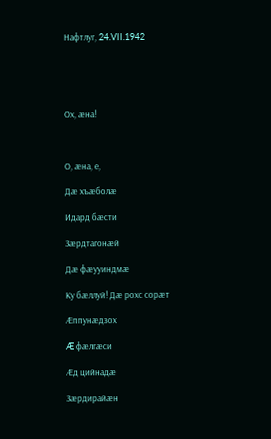Нафтлуг, 24.VII.1942





Ох, ӕна!



О, æна, е,

Дæ хъæболæ

Идард бæсти

Зæрдтагонæй

Дæ фæууиндмæ

Ку бæллуй! Дæ рохс сорæт

Æппунæдзох

Æ фæлгæси

Æд цийнадæ

Зæрдирайæн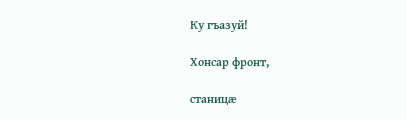Ку гъазуй!

Хонсар фронт,

станицæ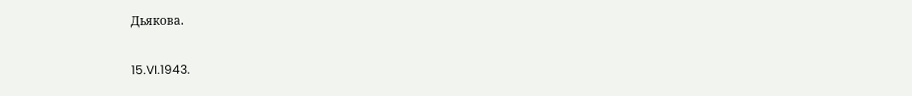Дьякова.

15.VI.1943.